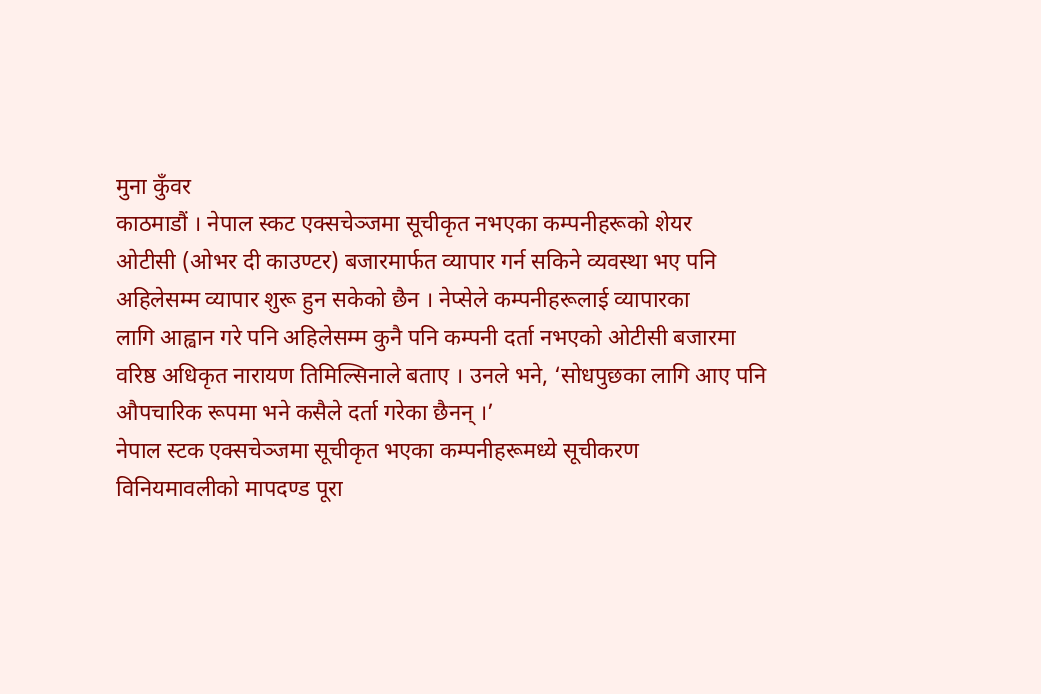मुना कुँवर
काठमाडौं । नेपाल स्कट एक्सचेञ्जमा सूचीकृत नभएका कम्पनीहरूको शेयर
ओटीसी (ओभर दी काउण्टर) बजारमार्फत व्यापार गर्न सकिने व्यवस्था भए पनि
अहिलेसम्म व्यापार शुरू हुन सकेको छैन । नेप्सेले कम्पनीहरूलाई व्यापारका
लागि आह्वान गरे पनि अहिलेसम्म कुनै पनि कम्पनी दर्ता नभएको ओटीसी बजारमा
वरिष्ठ अधिकृत नारायण तिमिल्सिनाले बताए । उनले भने, ‘सोधपुछका लागि आए पनि
औपचारिक रूपमा भने कसैले दर्ता गरेका छैनन् ।’
नेपाल स्टक एक्सचेञ्जमा सूचीकृत भएका कम्पनीहरूमध्ये सूचीकरण
विनियमावलीको मापदण्ड पूरा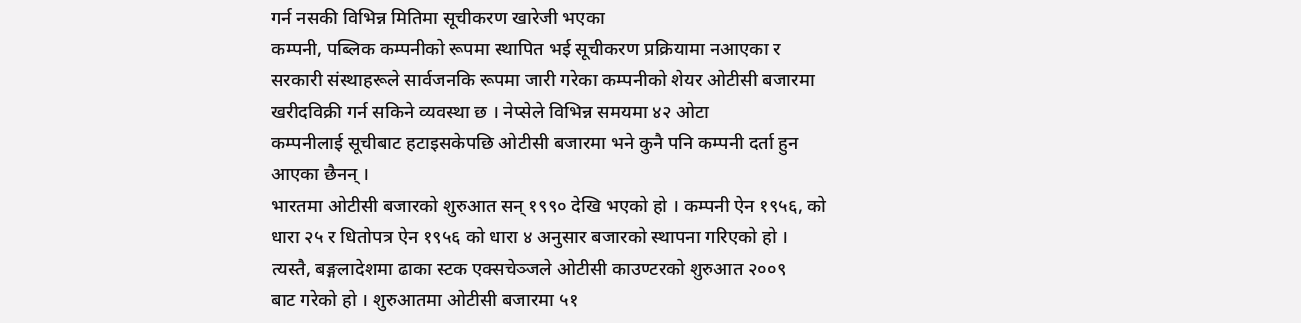गर्न नसकी विभिन्न मितिमा सूचीकरण खारेजी भएका
कम्पनी, पब्लिक कम्पनीको रूपमा स्थापित भई सूचीकरण प्रक्रियामा नआएका र
सरकारी संस्थाहरूले सार्वजनकि रूपमा जारी गरेका कम्पनीको शेयर ओटीसी बजारमा
खरीदविक्री गर्न सकिने व्यवस्था छ । नेप्सेले विभिन्न समयमा ४२ ओटा
कम्पनीलाई सूचीबाट हटाइसकेपछि ओटीसी बजारमा भने कुनै पनि कम्पनी दर्ता हुन
आएका छैनन् ।
भारतमा ओटीसी बजारको शुरुआत सन् १९९० देखि भएको हो । कम्पनी ऐन १९५६, को
धारा २५ र धितोपत्र ऐन १९५६ को धारा ४ अनुसार बजारको स्थापना गरिएको हो ।
त्यस्तै, बङ्गलादेशमा ढाका स्टक एक्सचेञ्जले ओटीसी काउण्टरको शुरुआत २००९
बाट गरेको हो । शुरुआतमा ओटीसी बजारमा ५१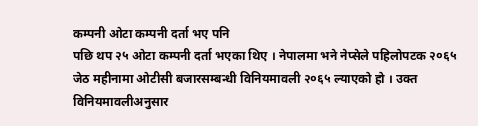कम्पनी ओटा कम्पनी दर्ता भए पनि
पछि थप २५ ओटा कम्पनी दर्ता भएका थिए । नेपालमा भने नेप्सेले पहिलोपटक २०६५
जेठ महीनामा ओटीसी बजारसम्बन्धी विनियमावली २०६५ ल्याएको हो । उक्त
विनियमावलीअनुसार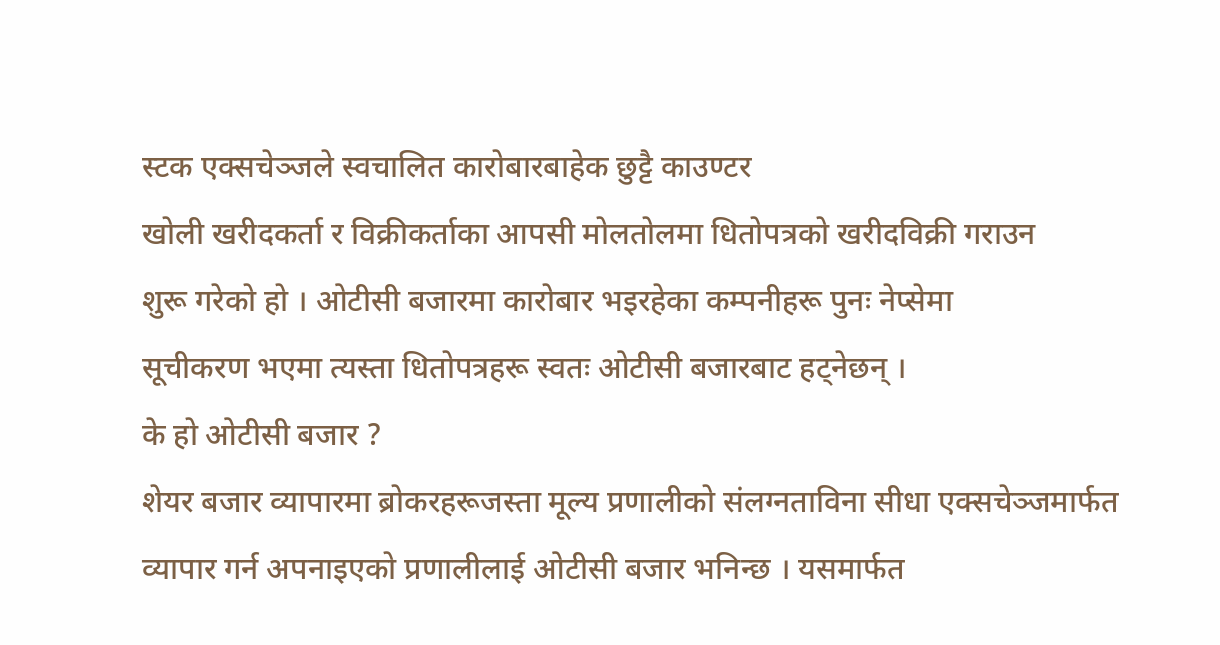स्टक एक्सचेञ्जले स्वचालित कारोबारबाहेक छुट्टै काउण्टर
खोली खरीदकर्ता र विक्रीकर्ताका आपसी मोलतोलमा धितोपत्रको खरीदविक्री गराउन
शुरू गरेको हो । ओटीसी बजारमा कारोबार भइरहेका कम्पनीहरू पुनः नेप्सेमा
सूचीकरण भएमा त्यस्ता धितोपत्रहरू स्वतः ओटीसी बजारबाट हट्नेछन् ।
के हो ओटीसी बजार ?
शेयर बजार व्यापारमा ब्रोकरहरूजस्ता मूल्य प्रणालीको संलग्नताविना सीधा एक्सचेञ्जमार्फत व्यापार गर्न अपनाइएको प्रणालीलाई ओटीसी बजार भनिन्छ । यसमार्फत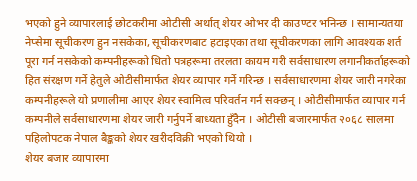भएको हुने व्यापारलाई छोटकरीमा ओटीसी अर्थात् शेयर ओभर दी काउण्टर भनिन्छ । सामान्यतया नेप्सेमा सूचीकरण हुन नसकेका, सूचीकरणबाट हटाइएका तथा सूचीकरणका लागि आवश्यक शर्त पूरा गर्न नसकेको कम्पनीहरूको धितो पत्रहरूमा तरलता कायम गरी सर्वसाधारण लगानीकर्ताहरूको हित संरक्षण गर्ने हेतुले ओटीसीमार्फत शेयर व्यापार गर्ने गरिन्छ । सर्वसाधारणमा शेयर जारी नगरेका कम्पनीहरूले यो प्रणालीमा आएर शेयर स्वामित्व परिवर्तन गर्न सक्छन् । ओटीसीमार्फत व्यापार गर्न कम्पनीले सर्वसाधारणमा शेयर जारी गर्नुपर्ने बाध्यता हुँदैन । ओटीसी बजारमार्फत २०६८ सालमा पहिलोपटक नेपाल बैङ्कको शेयर खरीदविक्री भएको थियो ।
शेयर बजार व्यापारमा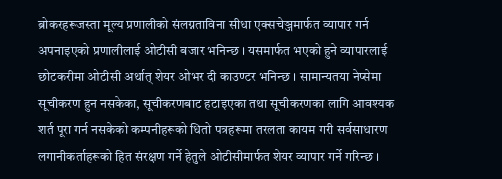ब्रोकरहरूजस्ता मूल्य प्रणालीको संलग्नताविना सीधा एक्सचेञ्जमार्फत व्यापार गर्न अपनाइएको प्रणालीलाई ओटीसी बजार भनिन्छ । यसमार्फत भएको हुने व्यापारलाई छोटकरीमा ओटीसी अर्थात् शेयर ओभर दी काउण्टर भनिन्छ । सामान्यतया नेप्सेमा सूचीकरण हुन नसकेका, सूचीकरणबाट हटाइएका तथा सूचीकरणका लागि आवश्यक शर्त पूरा गर्न नसकेको कम्पनीहरूको धितो पत्रहरूमा तरलता कायम गरी सर्वसाधारण लगानीकर्ताहरूको हित संरक्षण गर्ने हेतुले ओटीसीमार्फत शेयर व्यापार गर्ने गरिन्छ ।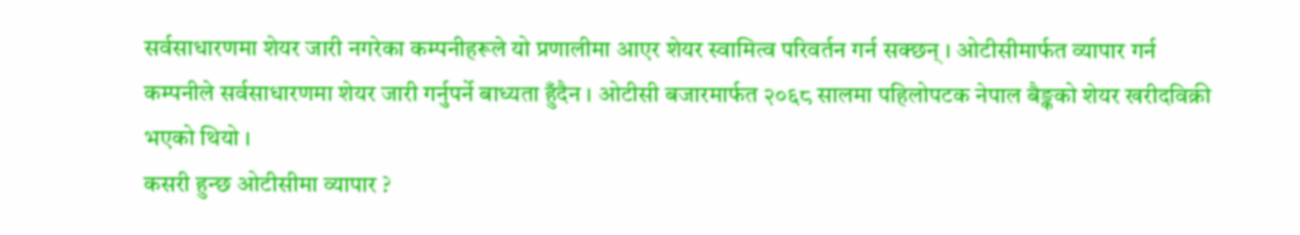सर्वसाधारणमा शेयर जारी नगरेका कम्पनीहरूले यो प्रणालीमा आएर शेयर स्वामित्व परिवर्तन गर्न सक्छन् । ओटीसीमार्फत व्यापार गर्न कम्पनीले सर्वसाधारणमा शेयर जारी गर्नुपर्ने बाध्यता हुँदैन । ओटीसी बजारमार्फत २०६८ सालमा पहिलोपटक नेपाल बैङ्कको शेयर खरीदविक्री भएको थियो ।
कसरी हुन्छ ओटीसीमा व्यापार ?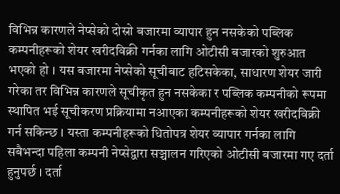विभिन्न कारणले नेप्सेको दोस्रो बजारमा व्यापार हुन नसकेको पब्लिक कम्पनीहरूको शेयर खरीदविक्री गर्नका लागि ओटीसी बजारको शुरुआत भएको हो । यस बजारमा नेप्सेको सूचीबाट हटिसकेका, साधारण शेयर जारी गरेका तर विभिन्न कारणले सूचीकृत हुन नसकेका र पब्लिक कम्पनीको रूपमा स्थापित भई सूचीकरण प्रक्रियामा नआएका कम्पनीहरूको शेयर खरीदविक्री गर्न सकिन्छ । यस्ता कम्पनीहरूको धितोपत्र शेयर व्यापार गर्नका लागि सबैभन्दा पहिला कम्पनी नेप्सेद्वारा सञ्चालन गरिएको ओटीसी बजारमा गए दर्ता हुनुपर्छ । दर्ता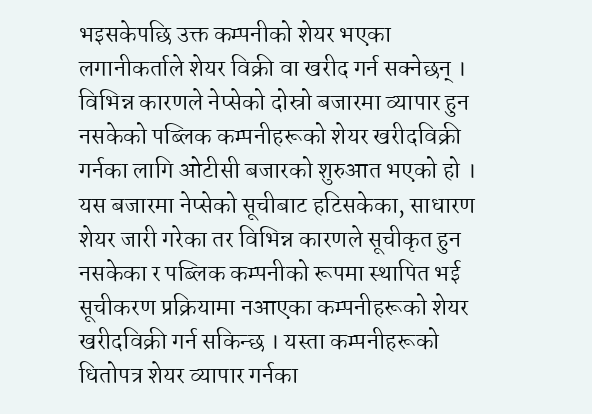भइसकेपछि उक्त कम्पनीको शेयर भएका लगानीकर्ताले शेयर विक्री वा खरीद गर्न सक्नेछन् ।
विभिन्न कारणले नेप्सेको दोस्रो बजारमा व्यापार हुन नसकेको पब्लिक कम्पनीहरूको शेयर खरीदविक्री गर्नका लागि ओटीसी बजारको शुरुआत भएको हो । यस बजारमा नेप्सेको सूचीबाट हटिसकेका, साधारण शेयर जारी गरेका तर विभिन्न कारणले सूचीकृत हुन नसकेका र पब्लिक कम्पनीको रूपमा स्थापित भई सूचीकरण प्रक्रियामा नआएका कम्पनीहरूको शेयर खरीदविक्री गर्न सकिन्छ । यस्ता कम्पनीहरूको धितोपत्र शेयर व्यापार गर्नका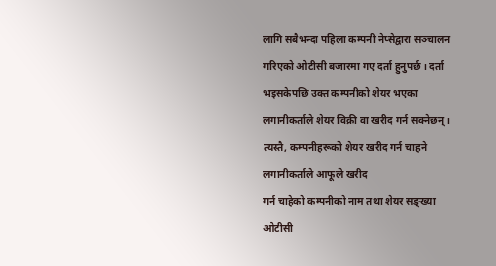लागि सबैभन्दा पहिला कम्पनी नेप्सेद्वारा सञ्चालन गरिएको ओटीसी बजारमा गए दर्ता हुनुपर्छ । दर्ता भइसकेपछि उक्त कम्पनीको शेयर भएका लगानीकर्ताले शेयर विक्री वा खरीद गर्न सक्नेछन् ।
त्यस्तै, कम्पनीहरूको शेयर खरीद गर्न चाहने लगानीकर्ताले आफूले खरीद
गर्न चाहेको कम्पनीको नाम तथा शेयर सङ्ख्या ओटीसी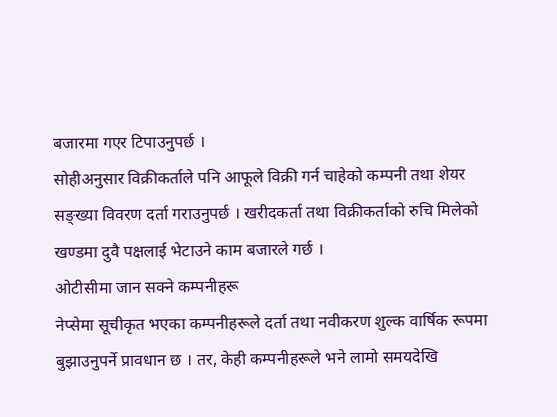बजारमा गएर टिपाउनुपर्छ ।
सोहीअनुसार विक्रीकर्ताले पनि आफूले विक्री गर्न चाहेको कम्पनी तथा शेयर
सङ्ख्या विवरण दर्ता गराउनुपर्छ । खरीदकर्ता तथा विक्रीकर्ताको रुचि मिलेको
खण्डमा दुवै पक्षलाई भेटाउने काम बजारले गर्छ ।
ओटीसीमा जान सक्ने कम्पनीहरू
नेप्सेमा सूचीकृत भएका कम्पनीहरूले दर्ता तथा नवीकरण शुल्क वार्षिक रूपमा बुझाउनुपर्ने प्रावधान छ । तर, केही कम्पनीहरूले भने लामो समयदेखि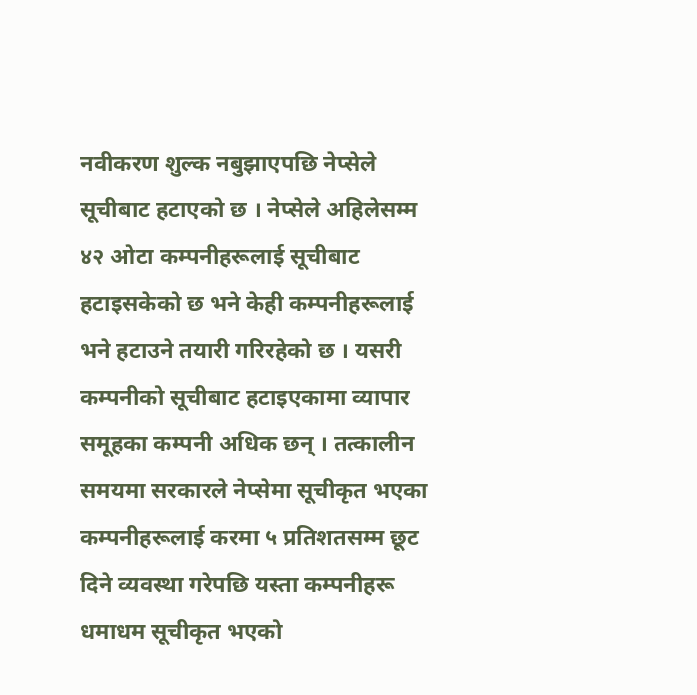नवीकरण शुल्क नबुझाएपछि नेप्सेले सूचीबाट हटाएको छ । नेप्सेले अहिलेसम्म ४२ ओटा कम्पनीहरूलाई सूचीबाट हटाइसकेको छ भने केही कम्पनीहरूलाई भने हटाउने तयारी गरिरहेको छ । यसरी कम्पनीको सूचीबाट हटाइएकामा व्यापार समूहका कम्पनी अधिक छन् । तत्कालीन समयमा सरकारले नेप्सेमा सूचीकृत भएका कम्पनीहरूलाई करमा ५ प्रतिशतसम्म छूट दिने व्यवस्था गरेपछि यस्ता कम्पनीहरू धमाधम सूचीकृत भएको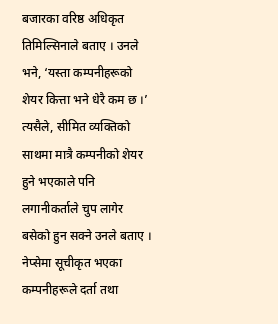बजारका वरिष्ठ अधिकृत तिमिल्सिनाले बताए । उनले भने, ‘यस्ता कम्पनीहरूको शेयर कित्ता भने धेरै कम छ ।’ त्यसैले, सीमित व्यक्तिको साथमा मात्रै कम्पनीको शेयर हुने भएकाले पनि लगानीकर्ताले चुप लागेर बसेको हुन सक्ने उनले बताए ।
नेप्सेमा सूचीकृत भएका कम्पनीहरूले दर्ता तथा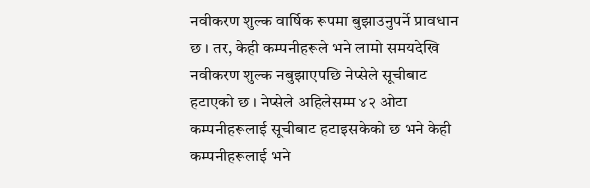नवीकरण शुल्क वार्षिक रूपमा बुझाउनुपर्ने प्रावधान छ । तर, केही कम्पनीहरूले भने लामो समयदेखि नवीकरण शुल्क नबुझाएपछि नेप्सेले सूचीबाट हटाएको छ । नेप्सेले अहिलेसम्म ४२ ओटा कम्पनीहरूलाई सूचीबाट हटाइसकेको छ भने केही कम्पनीहरूलाई भने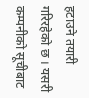हटाउने तयारी गरिरहेको छ । यसरी कम्पनीको सूचीबाट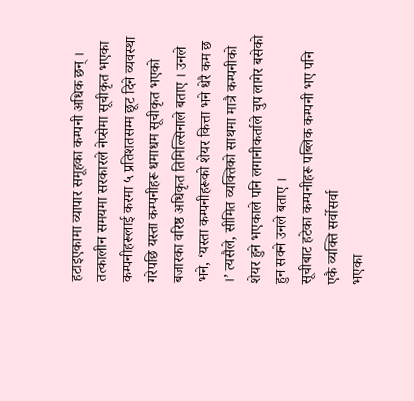हटाइएकामा व्यापार समूहका कम्पनी अधिक छन् । तत्कालीन समयमा सरकारले नेप्सेमा सूचीकृत भएका कम्पनीहरूलाई करमा ५ प्रतिशतसम्म छूट दिने व्यवस्था गरेपछि यस्ता कम्पनीहरू धमाधम सूचीकृत भएको बजारका वरिष्ठ अधिकृत तिमिल्सिनाले बताए । उनले भने, ‘यस्ता कम्पनीहरूको शेयर कित्ता भने धेरै कम छ ।’ त्यसैले, सीमित व्यक्तिको साथमा मात्रै कम्पनीको शेयर हुने भएकाले पनि लगानीकर्ताले चुप लागेर बसेको हुन सक्ने उनले बताए ।
सूचीबाट हटेका कम्पनीहरू पब्लिक कम्पनी भए पनि एकै व्यक्ति सर्वोसर्वा
भएका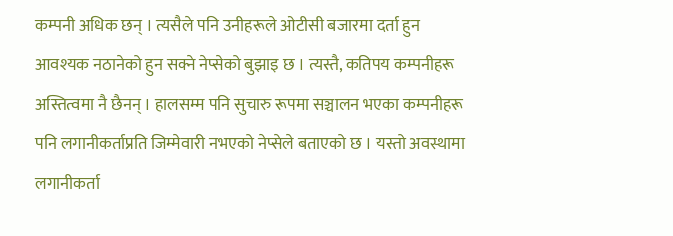कम्पनी अधिक छन् । त्यसैले पनि उनीहरूले ओटीसी बजारमा दर्ता हुन
आवश्यक नठानेको हुन सक्ने नेप्सेको बुझाइ छ । त्यस्तै, कतिपय कम्पनीहरू
अस्तित्वमा नै छैनन् । हालसम्म पनि सुचारु रूपमा सञ्चालन भएका कम्पनीहरू
पनि लगानीकर्ताप्रति जिम्मेवारी नभएको नेप्सेले बताएको छ । यस्तो अवस्थामा
लगानीकर्ता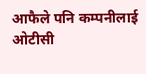आफैले पनि कम्पनीलाई ओटीसी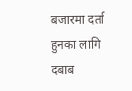बजारमा दर्ता हुनका लागि दबाब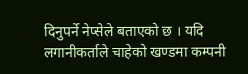दिनुपर्ने नेप्सेले बताएको छ । यदि लगानीकर्ताले चाहेको खण्डमा कम्पनी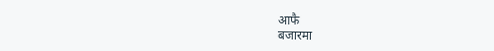आफै
बजारमा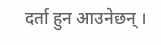दर्ता हुन आउनेछन् ।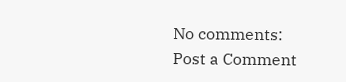No comments:
Post a Comment